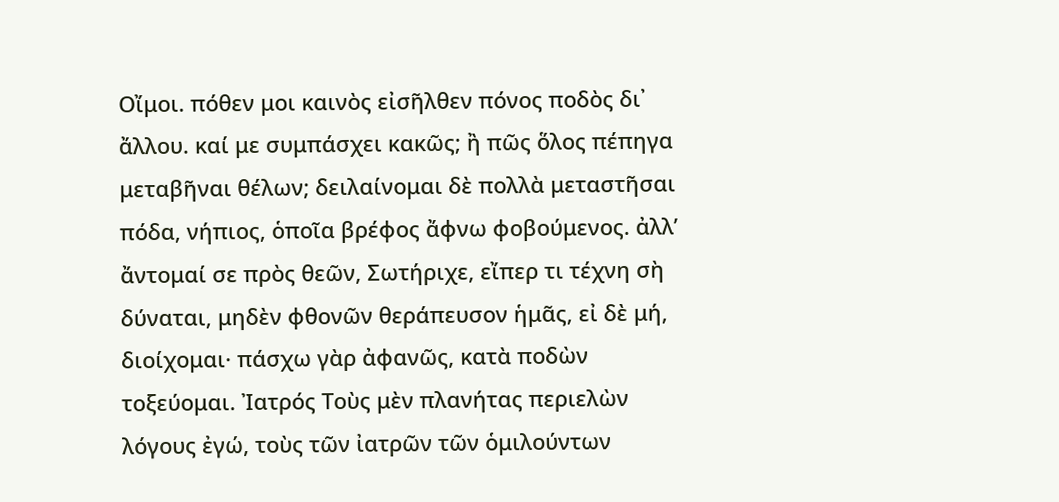Οἴμοι. πόθεν μοι καινὸς εἰσῆλθεν πόνος ποδὸς δι᾿ ἄλλου. καί με συμπάσχει κακῶς; ἢ πῶς ὅλος πέπηγα μεταβῆναι θέλων; δειλαίνομαι δὲ πολλὰ μεταστῆσαι πόδα, νήπιος, ὁποῖα βρέφος ἄφνω φοβούμενος. ἀλλ’ ἄντομαί σε πρὸς θεῶν, Σωτήριχε, εἴπερ τι τέχνη σὴ δύναται, μηδὲν φθονῶν θεράπευσον ἡμᾶς, εἰ δὲ μή, διοίχομαι· πάσχω γὰρ ἀφανῶς, κατὰ ποδὼν τοξεύομαι. Ἰατρός Τοὺς μὲν πλανήτας περιελὼν λόγους ἐγώ, τοὺς τῶν ἰατρῶν τῶν ὁμιλούντων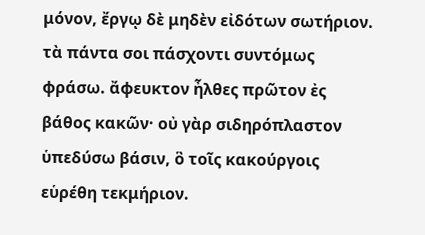μόνον, ἔργῳ δὲ μηδὲν εἰδότων σωτήριον. τὰ πάντα σοι πάσχοντι συντόμως φράσω. ἄφευκτον ἦλθες πρῶτον ἐς βάθος κακῶν· οὐ γὰρ σιδηρόπλαστον ὑπεδύσω βάσιν, ὃ τοῖς κακούργοις εὑρέθη τεκμήριον.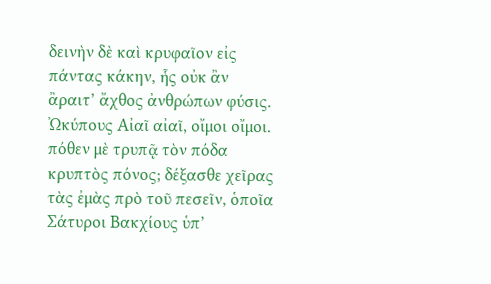δεινὴν δὲ καὶ κρυφαῖον εἰς πάντας κάκην, ἧς οὐκ ἂν ἂραιτ’ ἄχθος ἀνθρώπων φύσις. Ὠκύπους Αἰαῖ αἰαῖ, οἴμοι οἴμοι. πόθεν μὲ τρυπᾷ τὸν πόδα κρυπτὸς πόνος; δέξασθε χεῖρας τὰς ἐμὰς πρὸ τοῦ πεσεῖν, ὁποῖα Σάτυροι Βακχίους ὑπ’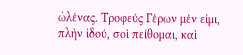ὠλένας. Τροφεύς Γέρων μέν εἰμι, πλὴν ἰδού, σοὶ πείθομαι, καὶ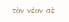τὸν νέον σὲ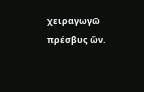χειραγωγῶ πρέσβυς ὤν.